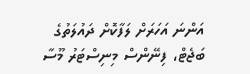އަންނަ އަހަރަށް ލަފާކޮށް ދައުލަތުގެ ބަޖެޓް، ފިނޭންސް މިނިސްޓަރު މޫސާ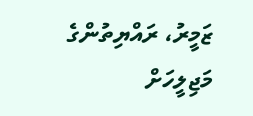ޒަމީރު، ރައްޔިތުންގެ މަޖިލީހަށް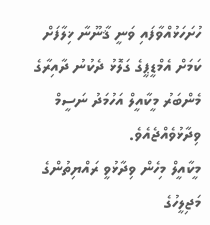ހުށަހަޅުއްވާފައި ވަނީ ޤާނޫނާ ޚިލާފަށް ކަމަށް އެމްޑީޕީގެ ގަލޮޅު ދެކުނު ދާއިރާގެ މެންބަރު މީކާއީލް އަހުމަދު ނަސީމް ވިދާޅުވެއްޖެއެވެ.
މީކާއީލް މިހެން ވިދާޅުވީ ރައްޔިތުންގެ މަޖިލީހުގެ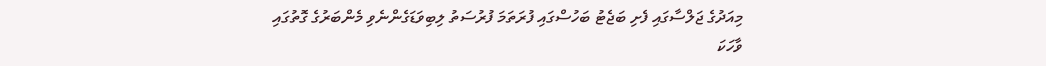މިއަދުގެ ޖަލްސާގައި ފެށި ބަޖެޓު ބަހުސްގައި ފުރަތަމަ ފުރުސަތު ލިބިވަޑަގެންނެވި މެންބަރުގެ ގޮތުގައި ވާހަކަ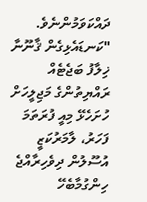ދައްކަވަމުންނެވެ.
"ކަނޑައެޅިގެން ޤާނޫނާ ޚިލާފު ބަޖެޓެއް ރައްޔިތުންގެ މަޖިލީހަށް ހުށަހެޅޭ މިއީ ފުރަތަމަ ފަހަރު، ލާމަރުކަޒީ އުސޫލުން ދިވެހިރާއްޖެ ހިންގުމާބެހޭ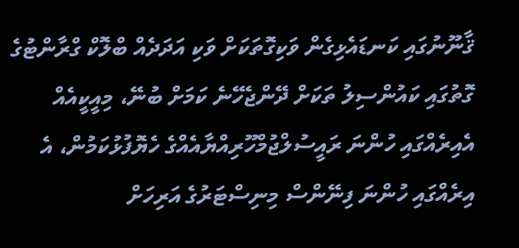ޤާނޫނުގައި ކަނޑައެޅިގެން ވަކިގޮތަކަށް ވަކި އަދަދެއް ބްލޮކް ގްރާންޓުގެ ގޮތުގައި ކައުންސިލު ތަކަށް ދޭންޖެހޭނެ ކަމަށް ބުނޭ، މިއީކީއެއް އެއިރެއްގައި ހުންނަ ރައީސުލްޖުމްހޫރިއްޔާއެއްގެ ހެޔޮފުޅުކަމުން، އެ އިރެއްގައި ހުންނަ ފިނޭންސް މިނިސްޓަރުގެ އަރިހަށް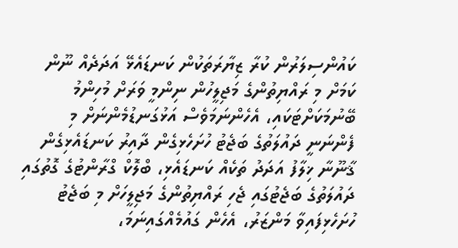ކައުންސިލަރުން ކުރާ ޒިޔާރަތަކުން ކަނޑައެޅޭ އަދަދެއް ނޫން ކަމަށް މި ރައްޔިތުންގެ މަޖިލީހުން ނިންމީ ވަރަށް މުހިންމު ބޭނުމަކަށްޓަކައި، އެހެންނަމަވެސް އަޅުގަނޑުމެންނަށް މި ފެންނަނީ ދައުލަތުގެ ބަޖެޓު ހުށަހެޅިގެން ދާއިރު ކަނޑައެޅިގެން ޤާނޫނާ ޚިލާފު އަދަދު ތަކެއް ކަނޑައެޅި، ބްލޮކް ގްރާންޓުގެ ގޮތުގައި ދައުލަތުގެ ބަޖެޓުގައި ޖެހި ރައްޔިތުންގެ މަޖިލީހަށް މި ބަޖެޓު ހުށަހެޅިފައިވާ މަންޒަރު، އެހެން ގައުމެއްގައިނަމަ،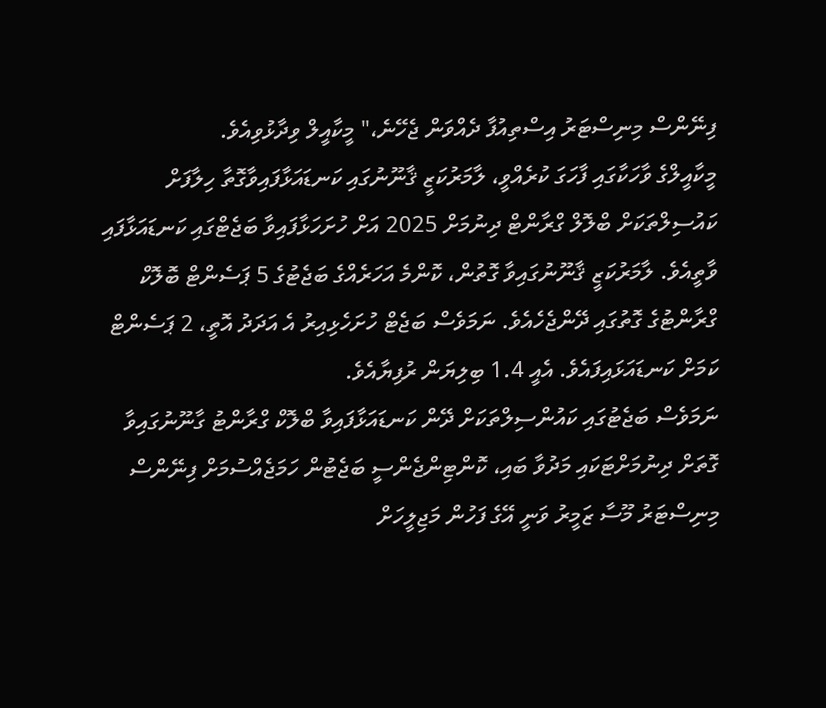ފިނޭންސް މިނިސްޓަރު އިސްތިއުފާ ދެއްވަން ޖެހޭނެ،" މީކާއީލް ވިދާޅުވިއެވެ.
މީކާއީލްގެ ވާހަކާގައި ފާހަގަ ކުރެއްވީ، ލާމަރުކަޒީ ޤާނޫނުގައި ކަނޑައަޅާފައިވާގޮތާ ހިލާފަށް ކައުސިލްތަކަށް ބްލޮލް ގްރާންޓް ދިނުމަށް 2025 އަށް ހުށަހަޅާފައިވާ ބަޖެޓްގައި ކަނޑައަޅާފައި ވާތީއެވެ. ލާމަރުކަޒީ ޤާނޫނުގައިވާ ގޮތުން، ކޮންމެ އަހަރެއްގެ ބަޖެޓުގެ 5 ޕަސެންޓް ބޮލޮކް ގްރާންޓުގެ ގޮތުގައި ދޭންޖެހެއެވެ. ނަމަވެސް ބަޖެޓް ހުށަހެޅިއިރު އެ އަދަދު އޮތީ، 2 ޕަސެންޓް ކަމަށް ކަނޑައަޅައިފައެވެ. އެއީ 1.4 ބިލިޔަން ރުފިޔާއެވެ.
ނަމަވެސް ބަޖެޓުގައި ކައުންސިލްތަކަށް ދޭން ކަނޑައަޅާފައިވާ ބްލޮކް ގްރާންޓު ގާނޫނުގައިވާ ގޮތަށް ދިނުމަށްޓަކައި މަދުވާ ބައި، ކޮންޓިންޖެންސީ ބަޖެޓުން ހަމަޖެއްސުމަށް ފިނޭންސް މިނިސްޓަރު މޫސާ ޒަމީރު ވަނީ އޭގެ ފަހުން މަޖިލީހަށް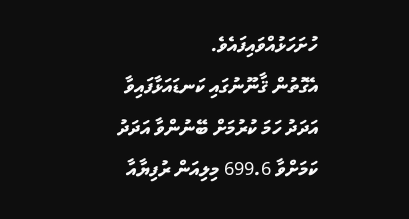ހުށަހަޅުއްވައިފައެވެ.
އެގޮތުން ޤާނޫނުގައި ކަނޑައަޅާފައިވާ އަދަދު ހަމަ ކުރުމަށް ބޭނުންވާ އަދަދު ކަމަށްވާ 699.6 މިލިއަން ރުފިޔާއާ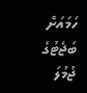ހަމައަށް ބަޖެޓުގެ ޖުމުލަ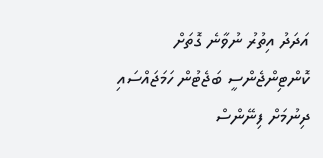އަދަދު އިތުރު ނުވާނެ ގޮތަށް ކޮންޓިންޖެންސީ ބަޖެޓުން ހަމަޖައްސައި ދިނުމަށް ފިނޭންސް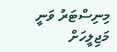މިނިސްޓަރު ވަނީ މަޖިލީހަށް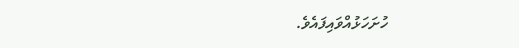ހުށަހަޅުއްވައިފައެވެ.